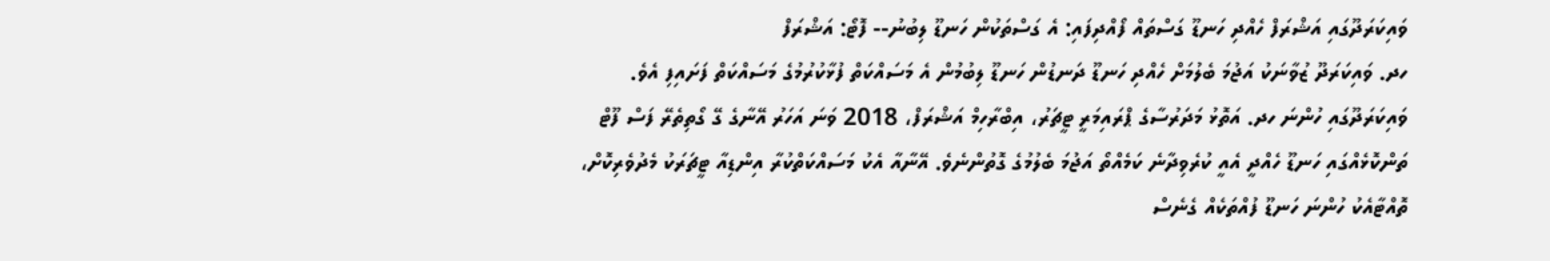ވައިކަރަދޫގައި އަޝްރަފް ހެއްދި ހަނޑޫ ގަސްތައް ފޯއްދިފައި: އެ ގަސްތަކުން ހަނޑޫ ލިބުނު-- ފޮޓޯ: އަޝްރަފް
ހދ. ވައިކަރަދޫ ޒުވާނަކު އަޖުމަ ބެލުމަށް ހެއްދި ހަނޑޫ ދަނޑުން ހަނޑޫ ލިބުމުން އެ މަސައްކަތް ފުޅާކުރުމުގެ މަސައްކަތް ފަށައިފި އެވެ.
ވައިކަރަދޫގައި ހުންނަ ހދ. އަތޮޅު މަދަރުސާގެ ޕްރައިމަރީ ޓީޗަރު، އިބްރާހިމް އަޝްރަފް، 2018 ވަނަ އަހަރު އޭނާގެ ގޭ ގޯތިތެރޭ ފަސް ފޫޓް ތަންކޮޅެއްގައި ހަނޑޫ ހެއްދީ އެއީ ކުރެވިދާނެ ކަމެއްތޯ އަޖުމަ ބެލުމުގެ ގޮތުންނެވެ. އޭނާއާ އެކު މަސައްކަތްކުރާ އިންޑިއާ ޓީޗަރަކު މެދުވެރިކޮށް، ތޮއްޓާއެކު ހުންނަ ހަނޑޫ ފުއްތަކެއް ގެނެސް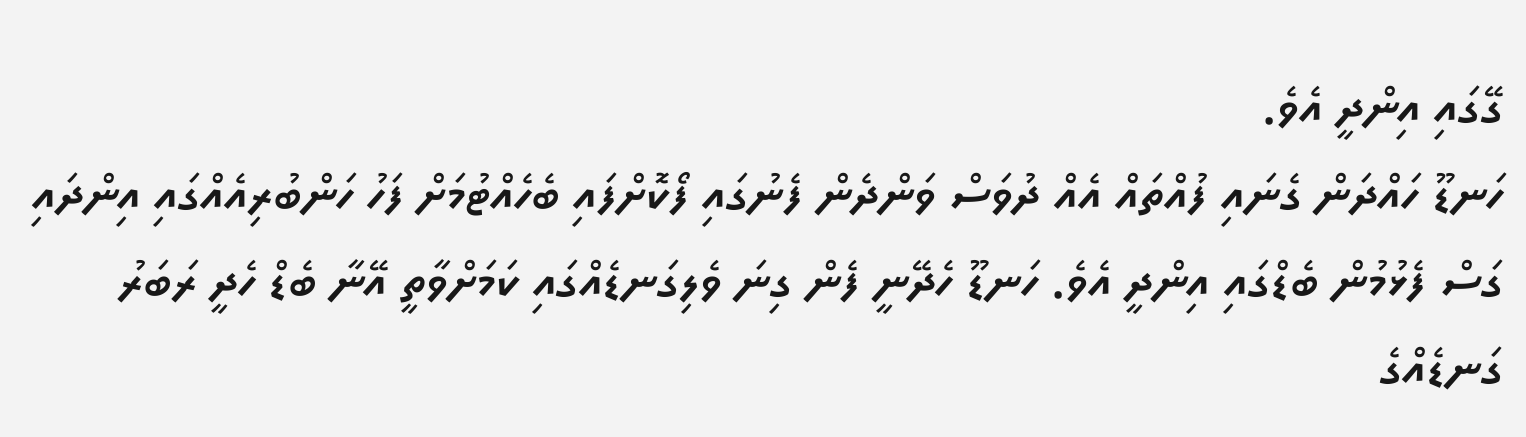ގޭގައި އިންދީ އެވެ.
ހަނޑޫ ހައްދަން ގެނައި ފުއްތައް އެއް ދުވަސް ވަންދެން ފެނުގައި ފޯކޮށްފައި ބެހެއްޓުމަށް ފަހު ހަންބުރިއެއްގައި އިންދައި ގަސް ފެޅުމުން ބެޑްގައި އިންދީ އެވެ. ހަނޑޫ ހެދޭނީ ފެން ގިނަ ވެލިގަނޑެއްގައި ކަމަށްވާތީ އޭނާ ބެޑް ހެދީ ރަބަރު ގަނޑެއްގެ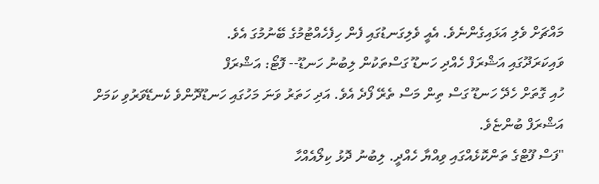މައްޗަށް ވެލި އަޅައިގެންނެވެ. އެއީ ވެލިގަނޑުގައި ފެން ހިފެހެއްޓުމުގެ ބޭނުމުގަ އެވެ.
ވައިކަރަދޫގައި އަޝްރަފް ހެއްދި ހަނޑޫ ގަސްތަކުން ލިބުނު ހަނޑޫ-- ފޮޓޯ: އަޝްރަފް
ހުއި ގޮތަށް ހެދޭ ހަނޑޫ ގަސް ތިން މަސް ތެރޭ ފޯދެ އެވެ. އަދި ހަތަރު ވަނަ މަހުގައި ހަނޑޫދޮންވެ ކެނޑޭވަރުވި ކަމަށް އަޝްރަފް ބުންޏެވެ.
"ފަސް ފޫޓްގެ ތަންކޮޅެއްގައި ވިއްޔާ ހެއްދީ. ލިބުނު ދޮޅު ކިލޯއެއްހާ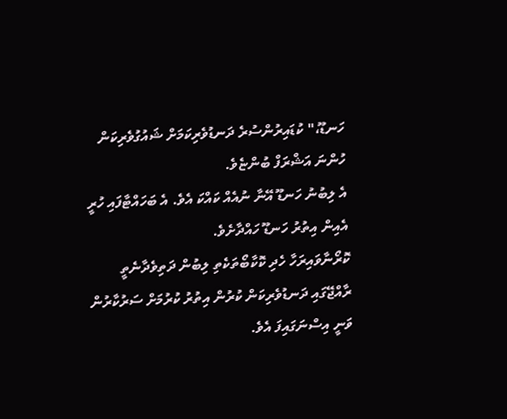ހަނޑޫ،" ކުޑައިރުންސުރެ ދަނޑުވެރިކަމަށް ޝައުގުވެރިކަން ހުންނަ އަޝްރަފް ބުންޏެވެ.
އެ ލިބުނު ހަނޑޫ އޭނާ ނުއެއް ކައްކަ އެވެ. އެ ބަހައްޓާފައި ހުރީ އެއިން އިތުރު ހަނޑޫ ހައްދާށެވެ.
ކޮރޯނާވައިރަހާ ހެދި ކޮކާބޯތަކެތި ލިބުން ދަތިވެދާނެތީ ރާއްޖޭގައި ދަނޑުވެރިކަން ކުރުން އިތުރު ކުރުމަށް ސަރުކާރުން ވަނީ އިސްނަގައިފަ އެވެ.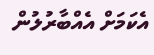އެކަމަށް އެއްބާރުލުން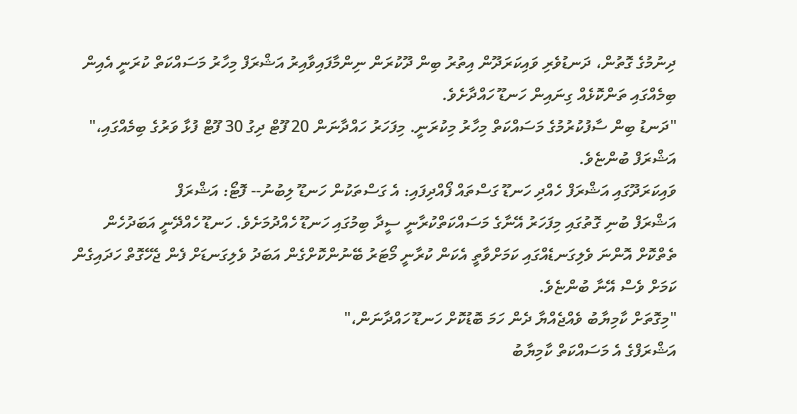ދިނުމުގެ ގޮތުން، ދަނޑުވެރި ވައިކަރަދޫން އިތުރު ބިން ދޫކުރަން ނިންމާފައިވާއިރު އަޝްރަފް މިހާރު މަސައްކަތް ކުރަނީ އެއިން ބިމެއްގައި ތަންކޮޅެއް ގިނައިން ހަނޑޫ ހައްދާށެވެ.
"ދަނޑު ބިން ސާފުކުރުމުގެ މަސައްކަތް މިހާރު މިކުރަނީ. މިފަހަރު ހައްދާނަން 20 ފޫޓް ދިގު 30 ފޫޓް ފުޅާ ވަރުގެ ބިމެއްގައި،" އަޝްރަފް ބުންޏެވެ.
ވައިކަރަދޫގައި އަޝްރަފް ހެއްދި ހަނޑޫ ގަސްތައް ފޯއްދިފައި: އެ ގަސްތަކުން ހަނޑޫ ލިބުނު-- ފޮޓޯ: އަޝްރަފް
އަޝްރަފް ބުނި ގޮތުގައި މިފަހަރު އޭނާގެ މަސައްކަތްކުރާނީ ސީދާ ބިމުގައި ހަނޑޫ ހެއްދުމަށެވެ. ހަނޑޫ ހެއްދޭނީ އަބަދުހެން ތެތްކޮށް އޮންނަ ވެލިގަނޑެއްގައި ކަމަށްވާތީ އެކަން ކުރާނީ މޯޓަރު ބޭނުންކޮށްގެން އަބަދު ވެލިގަނޑަށް ފެން ޖެހޭގޮތް ހަދައިގެން ކަމަށް ވެސް އޭނާ ބުންޏެވެ.
"މިގޮތަށް ކާމިޔާބު ވެއްޖެއްޔާ ދެން ހަމަ ބޮޑުކޮށް ހަނޑޫ ހައްދާނަން،"
އަޝްރަފްގެ އެ މަސައްކަތް ކާމިޔާބު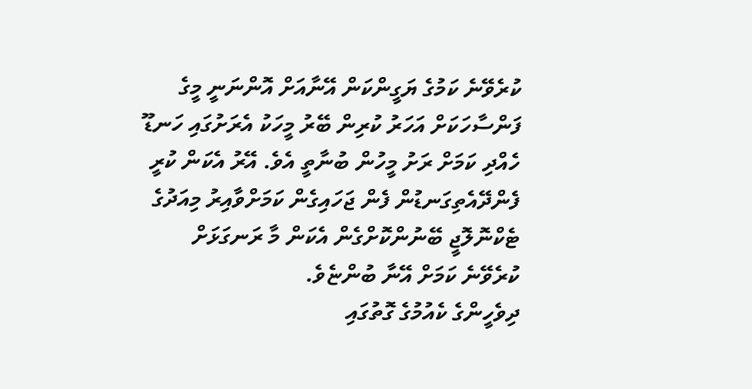ކުރެވޭނެ ކަމުގެ ޔަގީންކަން އޭނާއަށް އޮންނަނީ މީގެ ފަންސާހަކަށް އަހަރު ކުރިން ބޭރު މީހަކު އެރަށުގައި ހަނޑޫ ހެއްދި ކަމަށް ރަށު މީހުން ބުނާތީ އެވެ. އޭރު އެކަން ކުރީ ފެންދޭއެތިގަނޑުން ފެން ޖަހައިގެން ކަމަށްވާއިރު މިއަދުގެ ޓެކްނޮލޮޖީ ބޭނުންކޮށްގެން އެކަން މާ ރަނގަޅަށް ކުރެވޭނެ ކަމަށް އޭނާ ބުންޏެވެ.
ދިވެހީންގެ ކެއުމުގެ ގޮތުގައި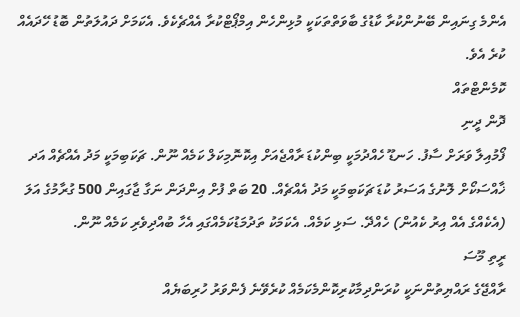އެންމެ ގިނައިން ބޭނުންކުރާ ކާޑުގެ ބާވަތްތަކަކީ މުޅިންހެން އިމްޕޯޓްކުރާ އެއްޗެކެވެ. އެކަމަށް ދައުލަތުން ބޮޑު ހޭދައެއް ކުރެ އެވެ.
ކޮމެންޓްތައް
ދޮން ދީނި
ފޯމުއިލާ ވަރަށް ސާފު. ހަނޑޫ ހެއްދުމަކީ ބިންކުޑަ ރާއްޖެއަށް އިކޮނޮމިކަލް ކަމެއް ނޫން. ޗަކަބިމަކީ މަދު އެއްޗެއް އަދ ޚާއްސަކޯށް ލޮނުގެ އަސަރު ކުޑަ ޗަކަބިމަކީ މަދު އެއްޗެއް. 20 ބަތް ފުށް އިންދަން ނަގާ ޖާގައިން 500 ގުރާމުގެ އަލަ (އެކެއްގެ އެއް އިރު ކެއުން) ހެއްދޭ. ސަޅި ކަމެއް. އެކަމަކު ތަދުމަޑުކަމެއްގައި އެހާ ބުއްދިވެރި ކަމެއް ނޫން.
ރީތި މޫސަ
ރާއްޖޭގެ ރައްޔިތުންނަކީ ކުރަންދިމާކުރިކޮންމެކަމެއް ކުރެވޭނެ ފެންވަރު ހުރިބަޔެއް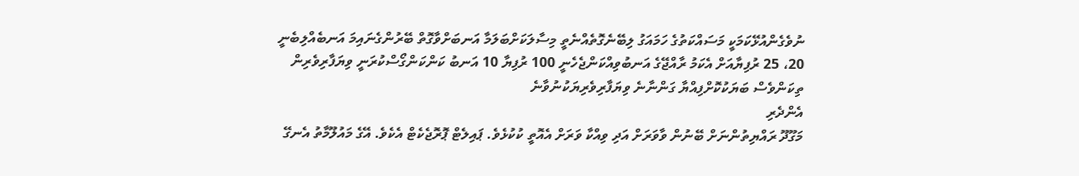ނުވެގެންއުޅޭކަމަކީ މަސައްކަތުގެ ހަމައަގު ލިބޭނެގޮތެއްނެތީ މިސާލަކަށްބަލަމާ އަނބަށްވާގޮތް ބޭރުންގެނައިމަ އަނބެއްލިބެނީ 20، 25 ރުފިޔާއަށް އެކަމު ރާއްޖޭގެ އަނބުވިއްކަންޖެހެނީ 100 ރުފިޔާ 10 އަނބު ކަންކަންގޯސްކުރަނީ ވިޔަފާރިވެރިން ތިކަންވެސް ބަޔަކުކޮށްފިއްޔާ ގަންނާނެ ވިޔަފާރިވެރިޔަކުނުވާނެ
އެންދެރި
މަގޫދޫ ރައްޔިތުންނަށް ބޭނުން ވާވަރަށް އަދި ވިއްކާ ވަރަށް އެއޮތީ ކުކުޅެވެ. ޕައިލެޓް ޕޮރޮޖެކެޓް އެކެވެ. އޭގެ މައުލޫމާތު އެނގޭ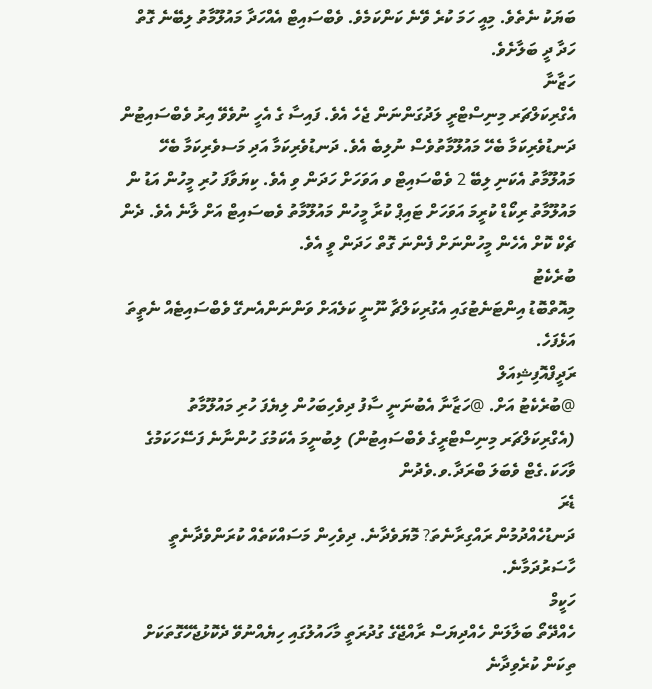ބަޔަކު ނެތެވެ. މިއީ ހަމަ ކުރެ ވޭނެ ކަންކަމެވެ. ވެބްސައިޓް އެއްހަދާ މައުލޫމާތު ލިބޭނެ ގޮތް ހަދާ ދީ ބަލާށެވެ.
ހަޒާނާ
އެގްރިކަލްޗަރ މިނިސްޓްރީ ލަދުގަންނަން ޖެހެ އެވެ. ފައިސާ ގެ އެހީ ނުވެވޭ އިރު ވެބްސައިޓުން ދަނޑުވެރިކަމާ ބެހޭ މައުލޫމާތުވެސް ނުލިބެ އެވެ. ދަނޑުވެރިކަމާ އަދި މަސވެރިކަމާ ބެހޭ މައުލޫމާތު އެކަނި ލިބޭ 2 ވެބްސައިޓް ވ އަވަހަށް ހަދަން ވި އެވެ. ކިޔަވާފަ ހުރި މީހުން އަޑު ން މައުލޫމާތު ރިކޯޑް ކުރީމަ އަވަހަށް ޓައިޕް ކުރާ މީހުން މައުލޫމާތު ވެބސައިޓް އަށް ލާނެ އެވެ. ދެން ޗެކް ކޮށް އެހެން މީހުންނަށް ފެންނަ ގޮތް ހަދަން ވީ އެވެ.
ބުރެކެޓު
މިއޮތްބޮޑު އިންޓަނެޓުގައި އެގުރިކަލްޗާ ނޫނީ ކަލެއަށް ވަންނަންއެނގޭ ވެބްސައިޓެއް ނެތީތަ އަޅެފަހެ.
ރަދީފްއޮފިޝިއަލް
@ބުރެކެޓު އަށް. @ހަޒާނާ އެބުނަނީ ސާފު ދިވެހިބަހުން ލިޔެފަ ހުރި މައުލޫމާތު (އެގްރިކަލްޗަރ މިނިސްޓްރީގެ ވެބްސައިޓުން) ލިބުނީމަ އެކަމުގަ ހުންނާނެ ފަސޭހަކަމުގެ ވާހަކަ.ގެޓް ވެބަލަ ބްރަދާ.ވ.ވެދުން
ޑެރަ
ދަނޑުހެއްދުމުން ރައްގިރާނެތަ? މޮޔަވެދާނެ. ދިވެހިން މަސައްކަތެއް ކުރަންވެދާނެތީ ހާސަރުދަމާނެ.
ހަކީމް
ހެއްދޭތޯ ބަލާލަން ހެއްދިޔަސް ރާއްޖޭގެ ގުދުރަތީ މާހައުލުގައި ހިޔެއްނުވޭ ދެކޮޅުޖެހޭގޮތަކަށް ތިކަން ކުރެވިދާނެ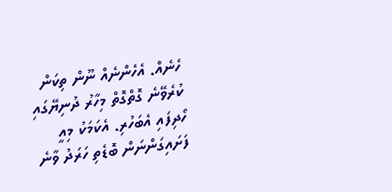ހެނެއް. އެހެންނެއް ނޫން ތިކަން ކުރެވޭނެ ގޮތްގޮތް މިހާރު ދުނިޔޭގައި ހޯދިފައި އެބަހުރި. އެކަމަކު މިއީ ފަށައިގަންނަން ބޮޑެތި ހަރަދު ވާނެ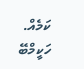ކަމެއް.
ހަކީމްބޭ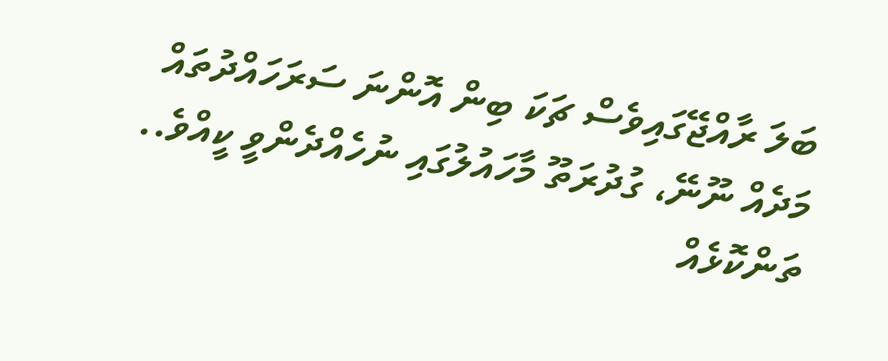ބަލަ ރާއްޖޭގައިވެސް ޗަކަ ބިން އޮންނަ ސަރަހައްދުތައް މަދެއް ނޫނޭ، ގުދުރަތޫ މާހައުލުގައި ނުހެއްދެންވީ ކީއްވެ.. ތަންކޮޅެއް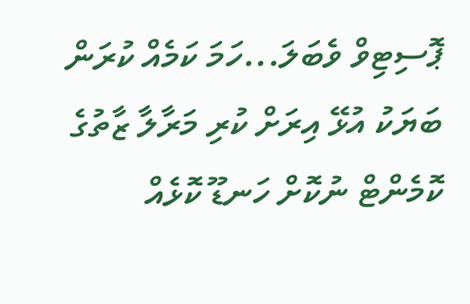ޕޮސިޓިވް ވެބަލަ...ހަމަ ކަމެއް ކުރަން ބަޔަކު އުޅޭ އިރަށް ކުރި މަރާލާ ޒާތުގެ ކޮމެންޓް ނުކޮށް ހަނޑޫ ކޮޅެއް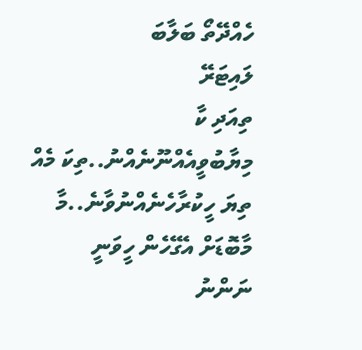ހެއްދޭތޯ ބަލާބަ
ލައިޓަރޭ
ތިއަދި ކާ މިޔާބުވީއެއްނޫނެއްނު..ތިކަ މެއް ތިޔަ ހީކުރާހެނެއްނުވާނެ..މާ މާބޮޑަށް އެގޭހެން ހީވަނީ
ނަންނު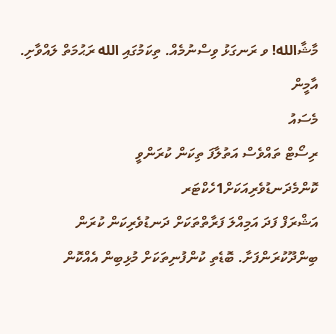މާޝާالله! ވ ރަނގަޅު ވިސްނުމެއް. ތިކަމުގައި الله ރަޙުމަތް ލައްވާށި. އާމީން
މެސައު
ރިސޯޓް ތައްވެސް އަތުލާފަ ތިކަން ކުރަންވީ
ކޮންމެދަނޑުވެރިއަކަށް1ހެކްޓަރ
އަޝްރަފް ފަދަ އަމިއްލަ ފަރާތްތަކަށް ދަނޑުވެރިކަން ކުރަން ބިންދޫކުރަންފަށާ. ބޮޑެތި ކުންފުނިތަކަށް މުޅިބިން އެއްކޮން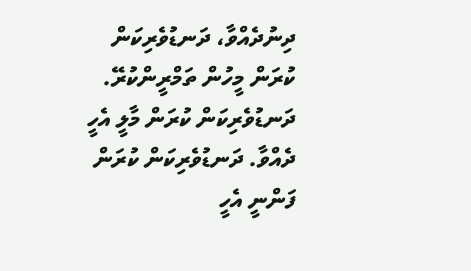ދިނުދެއްވާ، ދަނޑުވެރިކަން ކުރަން މީހުން ތަމްރީންކުރޭ. ދަނޑުވެރިކަން ކުރަން މާލީ އެހީ ދެއްވާ. ދަނޑުވެރިކަން ކުރަން ފަންނީ އެހީ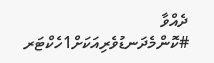ދެއްވާ #ކޮންމެދަނޑުވެރިއަކަށް1ހެކްޓަރ